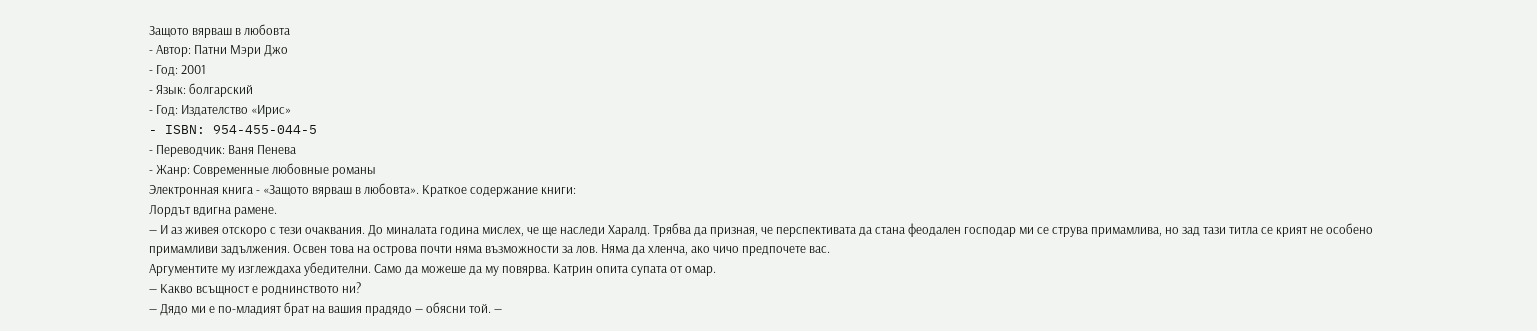Защото вярваш в любовта
- Автор: Патни Мэри Джо
- Год: 2001
- Язык: болгарский
- Год: Издателство «Ирис»
- ISBN: 954-455-044-5
- Переводчик: Ваня Пенева
- Жанр: Современные любовные романы
Электронная книга - «Защото вярваш в любовта». Краткое содержание книги:
Лордът вдигна рамене.
— И аз живея отскоро с тези очаквания. До миналата година мислех, че ще наследи Харалд. Трябва да призная, че перспективата да стана феодален господар ми се струва примамлива, но зад тази титла се крият не особено примамливи задължения. Освен това на острова почти няма възможности за лов. Няма да хленча, ако чичо предпочете вас.
Аргументите му изглеждаха убедителни. Само да можеше да му повярва. Катрин опита супата от омар.
— Какво всъщност е роднинството ни?
— Дядо ми е по-младият брат на вашия прадядо — обясни той. —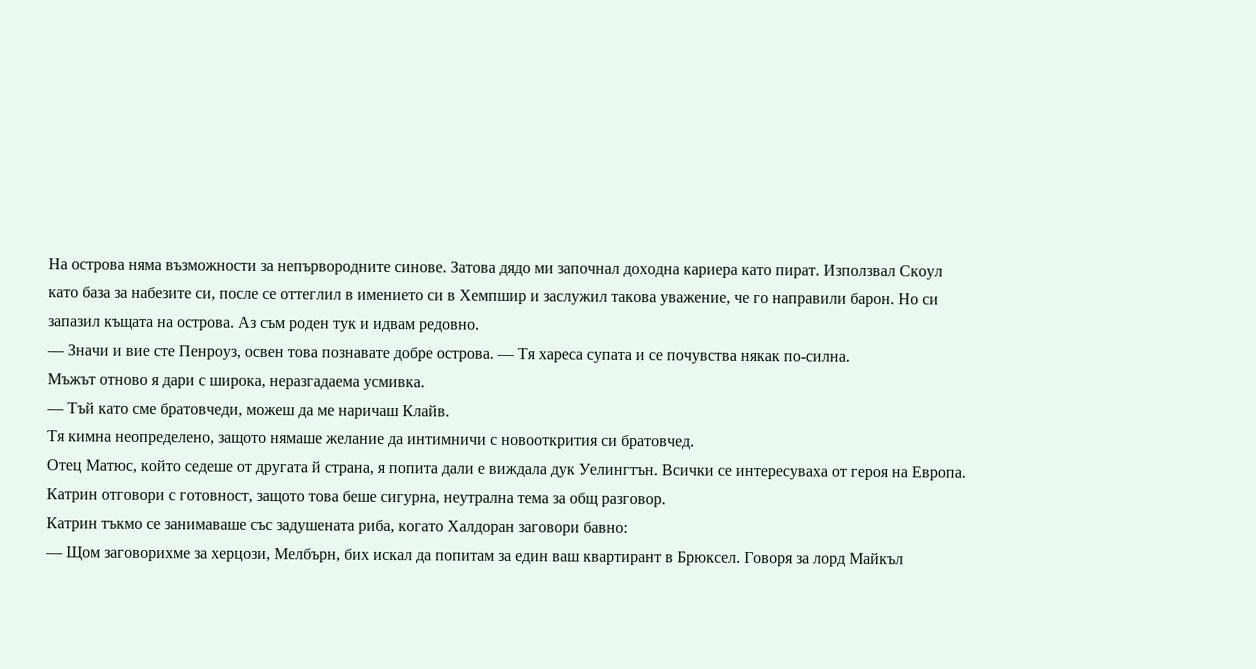На острова няма възможности за непървородните синове. Затова дядо ми започнал доходна кариера като пират. Използвал Скоул като база за набезите си, после се оттеглил в имението си в Хемпшир и заслужил такова уважение, че го направили барон. Но си запазил къщата на острова. Аз съм роден тук и идвам редовно.
— Значи и вие сте Пенроуз, освен това познавате добре острова. — Тя хареса супата и се почувства някак по-силна.
Мъжът отново я дари с широка, неразгадаема усмивка.
— Тъй като сме братовчеди, можеш да ме наричаш Клайв.
Тя кимна неопределено, защото нямаше желание да интимничи с новооткрития си братовчед.
Отец Матюс, който седеше от другата й страна, я попита дали е виждала дук Уелингтън. Всички се интересуваха от героя на Европа. Катрин отговори с готовност, защото това беше сигурна, неутрална тема за общ разговор.
Катрин тъкмо се занимаваше със задушената риба, когато Халдоран заговори бавно:
— Щом заговорихме за херцози, Мелбърн, бих искал да попитам за един ваш квартирант в Брюксел. Говоря за лорд Майкъл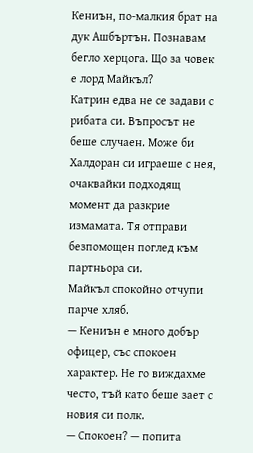Кениън, по-малкия брат на дук Ашбъртън. Познавам бегло херцога. Що за човек е лорд Майкъл?
Катрин едва не се задави с рибата си. Въпросът не беше случаен. Може би Халдоран си играеше с нея, очаквайки подходящ момент да разкрие измамата. Тя отправи безпомощен поглед към партньора си.
Майкъл спокойно отчупи парче хляб.
— Кениън е много добър офицер, със спокоен характер. Не го виждахме често, тъй като беше зает с новия си полк.
— Спокоен? — попита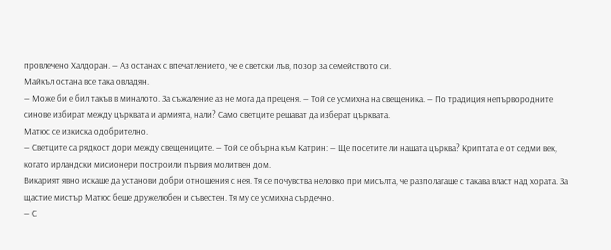провлечено Халдоран. — Аз останах с впечатлението, че е светски лъв, позор за семейството си.
Майкъл остана все така овладян.
— Може би е бил такъв в миналото. За съжаление аз не мога да преценя. — Той се усмихна на свещеника. — По традиция непървородните синове избират между църквата и армията, нали? Само светците решават да изберат църквата.
Матюс се изкиска одобрително.
— Светците са рядкост дори между свещениците. — Той се обърна към Катрин: — Ще посетите ли нашата църква? Криптата е от седми век, когато ирландски мисионери построили първия молитвен дом.
Викарият явно искаше да установи добри отношения с нея. Тя се почувства неловко при мисълта, че разполагаше с такава власт над хората. За щастие мистър Матюс беше дружелюбен и съвестен. Тя му се усмихна сърдечно.
— С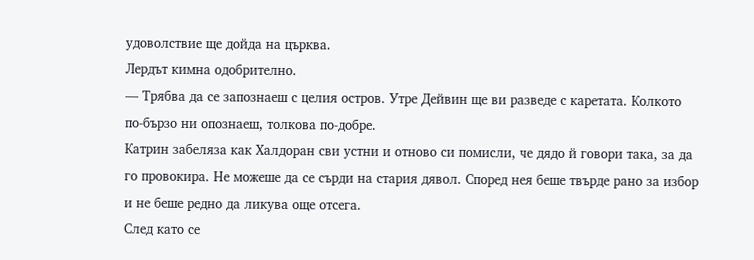удоволствие ще дойда на църква.
Лердът кимна одобрително.
— Трябва да се запознаеш с целия остров. Утре Дейвин ще ви разведе с каретата. Колкото по-бързо ни опознаеш, толкова по-добре.
Катрин забеляза как Халдоран сви устни и отново си помисли, че дядо й говори така, за да го провокира. Не можеше да се сърди на стария дявол. Според нея беше твърде рано за избор и не беше редно да ликува още отсега.
След като се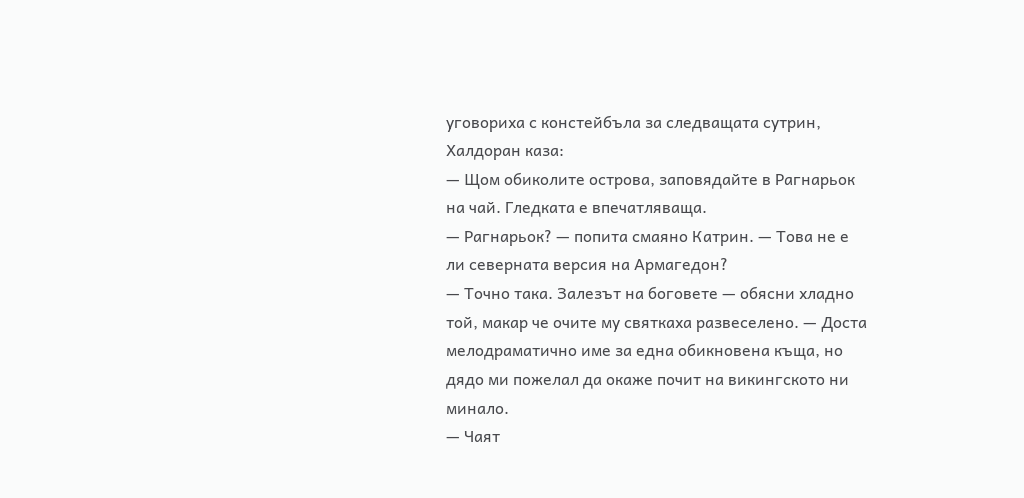уговориха с констейбъла за следващата сутрин, Халдоран каза:
— Щом обиколите острова, заповядайте в Рагнарьок на чай. Гледката е впечатляваща.
— Рагнарьок? — попита смаяно Катрин. — Това не е ли северната версия на Армагедон?
— Точно така. Залезът на боговете — обясни хладно той, макар че очите му святкаха развеселено. — Доста мелодраматично име за една обикновена къща, но дядо ми пожелал да окаже почит на викингското ни минало.
— Чаят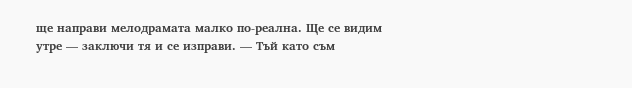ще направи мелодрамата малко по-реална. Ще се видим утре — заключи тя и се изправи. — Тъй като съм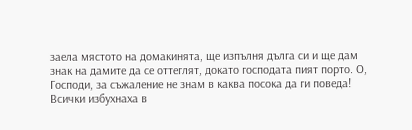заела мястото на домакинята, ще изпълня дълга си и ще дам знак на дамите да се оттеглят, докато господата пият порто. О, Господи, за съжаление не знам в каква посока да ги поведа!
Всички избухнаха в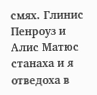смях. Глинис Пенроуз и Алис Матюс станаха и я отведоха в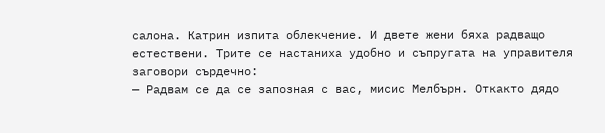салона. Катрин изпита облекчение. И двете жени бяха радващо естествени. Трите се настаниха удобно и съпругата на управителя заговори сърдечно:
— Радвам се да се запозная с вас, мисис Мелбърн. Откакто дядо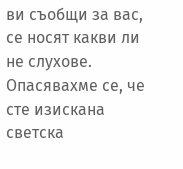ви съобщи за вас, се носят какви ли не слухове. Опасявахме се, че сте изискана светска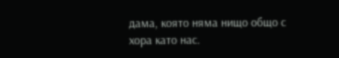дама, която няма нищо общо с хора като нас.